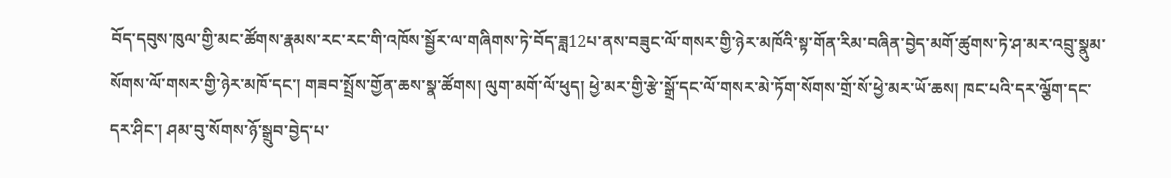བོད་དབུས་ཁུལ་གྱི་མང་ཚོགས་རྣམས་རང་རང་གི་འཁོས་སྦྱོར་ལ་གཞིགས་ཏེ་བོད་ཟླ12པ་ནས་བཟུང་ལོ་གསར་གྱི་ཉེར་མཁོའི་སྟ་གོན་རིམ་བཞིན་བྱེད་མགོ་ཚུགས་ཏེ་ཤ་མར་འབྲུ་སྣུམ་སོགས་ལོ་གསར་གྱི་ཉེར་མཁོ་དང་། གཟབ་སྤྲོས་གྱོན་ཆས་སྣ་ཚོགས། ལུག་མགོ་ལོ་ཕུད། ཕྱེ་མར་གྱི་རྩེ་སྒྲོ་དང་ལོ་གསར་མེ་ཏོག་སོགས་གྲོ་སོ་ཕྱེ་མར་ཡོ་ཆས། ཁང་པའི་དར་ལྕོག་དང་དར་ཤིང་། ཤམ་བུ་སོགས་ཉོ་སྒྲུབ་བྱེད་པ་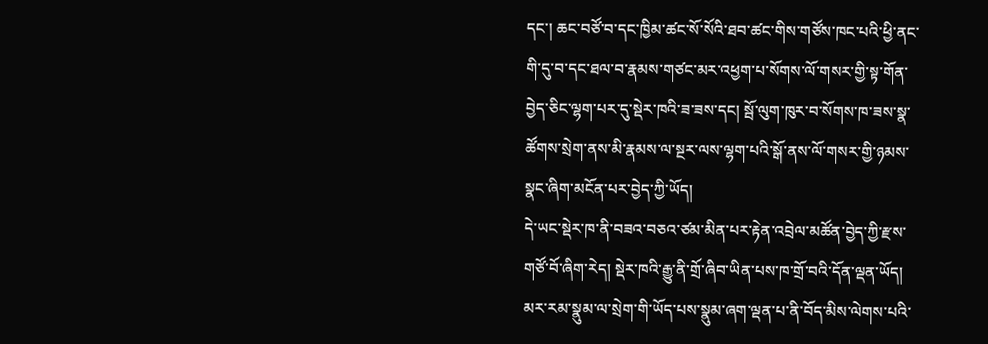དང་། ཆང་བཙོ་བ་དང་ཁྱིམ་ཚང་སོ་སོའི་ཐབ་ཚང་གིས་གཙོས་ཁང་པའི་ཕྱི་ནང་གི་དུ་བ་དང་ཐལ་བ་རྣམས་གཙང་མར་འཕྱག་པ་སོགས་ལོ་གསར་གྱི་སྟ་གོན་བྱེད་ཅིང་ལྷག་པར་དུ་སྡེར་ཁའི་ཟ་ཟས་དང། སྦོ་ལུག་ཁུར་བ་སོགས་ཁ་ཟས་སྣ་ཚོགས་སྲེག་ནས་མི་རྣམས་ལ་སྔར་ལས་ལྷག་པའི་སྒོ་ནས་ལོ་གསར་གྱི་ཉམས་སྣང་ཞིག་མངོན་པར་བྱེད་ཀྱི་ཡོད།
དེ་ཡང་སྡེར་ཁ་ནི་བཟའ་བཅའ་ཙམ་མིན་པར་རྟེན་འབྲེལ་མཚོན་བྱེད་ཀྱི་རྫས་གཙོ་བོ་ཞིག་རེད། སྡེར་ཁའི་རྒྱུ་ནི་གྲོ་ཞིབ་ཡིན་པས་ཁ་གྲོ་བའི་དོན་ལྡན་ཡོད། མར་རམ་སྣུམ་ལ་སྲེག་གི་ཡོད་པས་སྣུམ་ཞག་ལྡན་པ་ནི་བོད་མིས་ལེགས་པའི་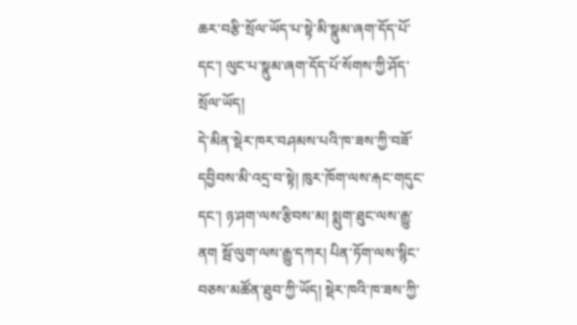ཆར་བརྩི་སྲོལ་ཡོད་པ་སྟེ་མི་སྣུམ་ཞག་དོད་པོ་དང་། ལུང་པ་སྣུམ་ཞག་དོད་པོ་སོགས་ཀྱི་ཤོད་སྲོལ་ཡོད།
དེ་མིན་སྡེར་ཁར་བཤམས་པའི་ཁ་ཟས་ཀྱི་བཟོ་དབྱིབས་མི་འདྲ་བ་སྟེ། ཁུར་ཁོག་ལས་རྐང་གདུང་དང་། ཉ་ཤག་ལས་རྩིབས་མ། སྨུག་ཐུང་ལས་རྒྱུ་ནག སྦོ་ལུག་ལས་རྒྱུ་དཀར། པིན་ཏོག་ལས་སྙིང་བཅས་མཚོན་ཐུབ་ཀྱི་ཡོད། སྡེར་ཁའི་ཁ་ཟས་ཀྱི་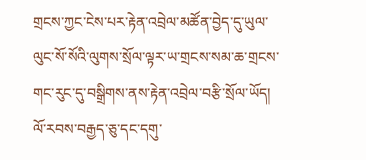གྲངས་ཀྱང་ངེས་པར་རྟེན་འབྲེལ་མཚོན་བྱེད་དུ་ཡུལ་ལུང་སོ་སོའི་ལུགས་སྲོལ་ལྟར་ཡ་གྲངས་སམ་ཆ་གྲངས་གང་རུང་དུ་བསྒྲིགས་ནས་རྟེན་འབྲེལ་བརྩི་སྲོལ་ཡོད།
ལོ་རབས་བརྒྱད་ཅུ་དང་དགུ་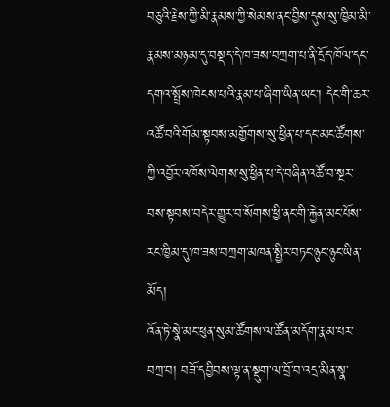བཅུའི་རྗེས་ཀྱི་མི་རྣམས་ཀྱི་སེམས་ནང་བྱིས་དུས་སུ་ཁྱིམ་མི་རྣམས་མཉམ་དུ་བསྡད་དེ་ཁ་ཟས་བཀྲག་པ་ནི་དྲོད་ཁོལ་དང་དགའ་སྤྲོས་ཁེངས་པའི་རྣམ་པ་ཞིག་ཡིན་ཡང་། དེང་གི་ཆར་འཚོ་བའི་གོམ་སྟབས་མགྱོགས་སུ་ཕྱིན་པ་དང་མང་ཚོགས་ཀྱི་འབྱོར་འཁོས་ལེགས་སུ་ཕྱིན་པ་དེ་བཞིན་འཚོ་བ་སྔར་བས་སྟབས་བདེར་གྱུར་བ་སོགས་ཕྱི་ནང་གི་རྐྱེན་མང་པོས་རང་ཁྱིམ་དུ་ཁ་ཟས་བཀྲག་མཁན་སྤྱིར་བཏང་ཉུང་ཉུང་ཡིན་མོད།
འོན་ཏེ་སྣེ་མང་ཕུན་སུམ་ཚོགས་ལ་ཚོན་མདོག་རྣམ་པར་བཀྲ་བ། བཟོ་དབྱིབས་ལྟ་ན་སྡུག་ལ་བྲོ་བ་འདྲ་མིན་སྣ་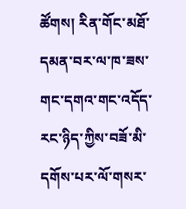ཚོགས། རིན་གོང་མཐོ་དམན་བར་ལ་ཁ་ཟས་གང་དགའ་གང་འདོད་རང་ཉིད་ཀྱིས་བཟོ་མི་དགོས་པར་ལོ་གསར་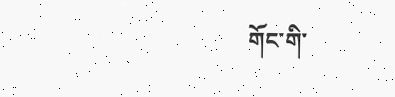གོང་གི་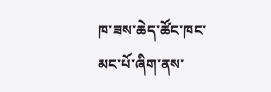ཁ་ཟས་ཆེད་ཚོང་ཁང་མང་པོ་ཞིག་ནས་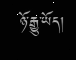ཉོ་རྒྱུ་ཡོད།